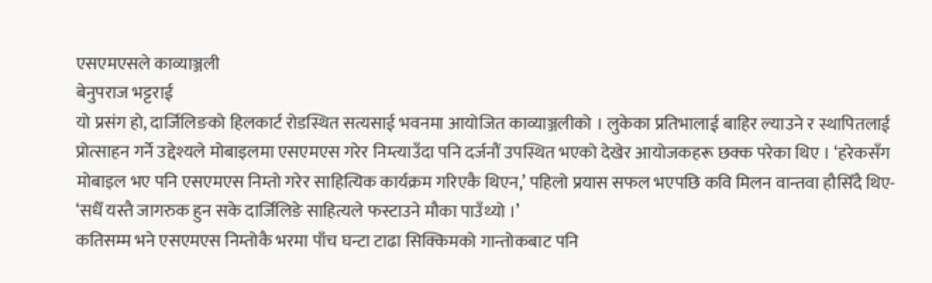एसएमएसले काव्याञ्जली
बेनुपराज भट्टराई
यो प्रसंग हो, दार्जिलिङको हिलकार्ट रोडस्थित सत्यसाई भवनमा आयोजित काव्याञ्जलीको । लुकेका प्रतिभालाई बाहिर ल्याउने र स्थापितलाई प्रोत्साहन गर्ने उद्देश्यले मोबाइलमा एसएमएस गरेर निम्त्याउँदा पनि दर्जनौं उपस्थित भएको देखेर आयोजकहरू छक्क परेका थिए । ‘हरेकसँग मोबाइल भए पनि एसएमएस निम्तो गरेर साहित्यिक कार्यक्रम गरिएकै थिएन,’ पहिलो प्रयास सफल भएपछि कवि मिलन वान्तवा हौसिँदै थिए- ‘सधैँ यस्तै जागरुक हुन सके दार्जिलिङे साहित्यले फस्टाउने मौका पाउँथ्यो ।’
कतिसम्म भने एसएमएस निम्तोकै भरमा पाँच घन्टा टाढा सिक्किमको गान्तोकबाट पनि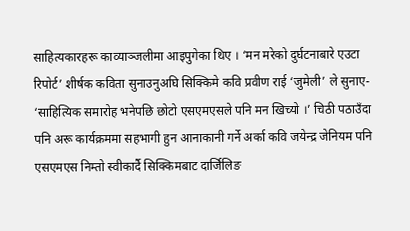साहित्यकारहरू काव्याञ्जलीमा आइपुगेका थिए । ‘मन मरेको दुर्घटनाबारे एउटा रिपोर्ट’ शीर्षक कविता सुनाउनुअघि सिक्किमे कवि प्रवीण राई ‘जुमेली’ ले सुनाए- ‘साहित्यिक समारोह भनेपछि छोटो एसएमएसले पनि मन खिच्यो ।’ चिठी पठाउँदा पनि अरू कार्यक्रममा सहभागी हुन आनाकानी गर्ने अर्का कवि जयेन्द्र जेनियम पनि एसएमएस निम्तो स्वीकार्दै सिक्किमबाट दार्जिलिङ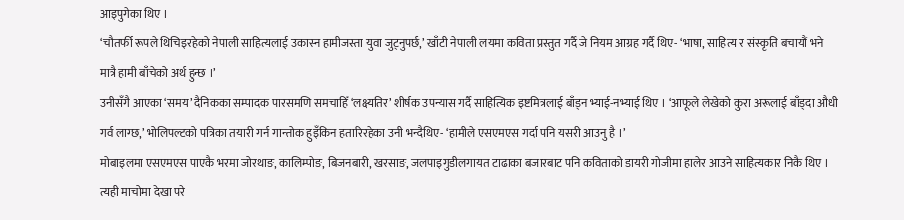आइपुगेका थिए ।
‘चौतर्फी रूपले थिचिइरहेको नेपाली साहित्यलाई उकास्न हामीजस्ता युवा जुट्नुपर्छ,’ खाँटी नेपाली लयमा कविता प्रस्तुत गर्दै जे नियम आग्रह गर्दै थिए- ‘भाषा, साहित्य र संस्कृति बचायौं भने मात्रै हामी बाँचेको अर्थ हुन्छ ।’
उनीसँगै आएका ‘समय’ दैनिकका सम्पादक पारसमणि समचाहिँ ‘लक्ष्यतिर’ शीर्षक उपन्यास गर्दै साहित्यिक इष्टमित्रलाई बाँड्न भ्याई-नभ्याई थिए । ‘आफूले लेखेको कुरा अरूलाई बाँड्दा औधी गर्व लाग्छ,’ भोलिपल्टको पत्रिका तयारी गर्न गान्तोक हुइँकिन हतारिरहेका उनी भन्दैथिए- ‘हामीले एसएमएस गर्दा पनि यसरी आउनु है ।’
मोबाइलमा एसएमएस पाएकै भरमा जोरथाङ, कालिम्पोङ, बिजनबारी, खरसाङ, जलपाइगुडीलगायत टाढाका बजारबाट पनि कविताको डायरी गोजीमा हालेर आउने साहित्यकार निकै थिए । त्यही माचोमा देखा परे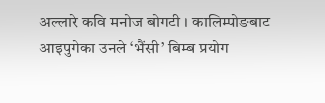अल्लारे कवि मनोज बोगटी । कालिम्पोङबाट आइपुगेका उनले ‘भैंसी’ बिम्ब प्रयोग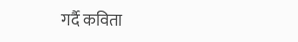गर्दै कविता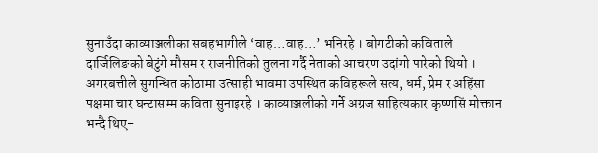सुनाउँदा काव्याञ्जलीका सबहभागीले ‘वाह…वाह…’ भनिरहे । बोगटीको कविताले दार्जिलिङको बेटुंगे मौसम र राजनीतिको तुलना गर्दै नेताको आचरण उदांगो पारेको थियो ।
अगरबत्तीले सुगन्धित कोठामा उत्साही भावमा उपस्थित कविहरूले सत्य, धर्म, प्रेम र अहिंसा पक्षमा चार घन्टासम्म कविता सुनाइरहे । काव्याञ्जलीको गर्ने अग्रज साहित्यकार कृष्णसिं मोक्तान भन्दै थिए-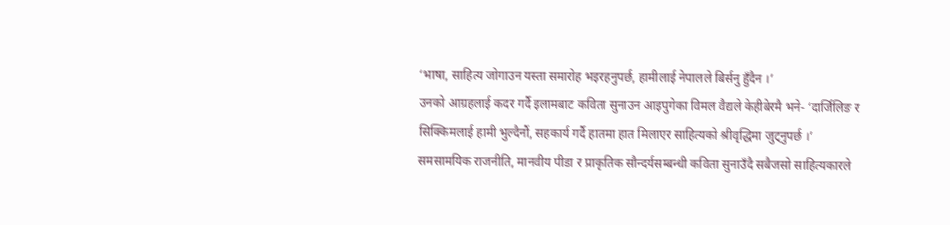‘भाषा, साहित्य जोगाउन यस्ता समारोह भइरहनुपर्छ, हामीलाई नेपालले बिर्सनु हुँदैन ।’
उनको आग्रहलाई कदर गर्दै इलामबाट कविता सुनाउन आइपुगेका विमल वैद्यले केहीबेरमै भने- ‘दार्जिलिङ र सिक्किमलाई हामी भुल्दैनौं, सहकार्य गर्दै हातमा हात मिलाएर साहित्यको श्रीवृद्धिमा जुट्नुपर्छ ।’
समसामयिक राजनीति, मानवीय पीडा र प्राकृतिक सौन्दर्यसम्बन्धी कविता सुनाउँदै सबैजसो साहित्यकारले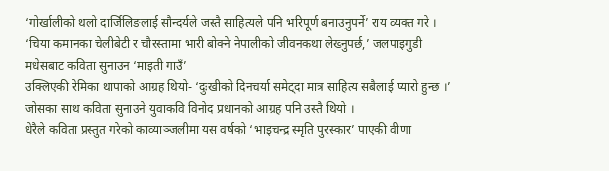‘गोर्खालीको थलो दार्जिलिङलाई सौन्दर्यले जस्तै साहित्यले पनि भरिपूर्ण बनाउनुपर्ने’ राय व्यक्त गरे । ‘चिया कमानका चेलीबेटी र चौरस्तामा भारी बोक्ने नेपालीको जीवनकथा लेख्नुपर्छ,’ जलपाइगुडी मधेसबाट कविता सुनाउन ‘माइती गाउँ’
उक्लिएकी रेमिका थापाको आग्रह थियो- ‘दुःखीको दिनचर्या समेट्दा मात्र साहित्य सबैलाई प्यारो हुन्छ ।’ जोसका साथ कविता सुनाउने युवाकवि विनोद प्रधानको आग्रह पनि उस्तै थियो ।
धेरैले कविता प्रस्तुत गरेको काव्याञ्जलीमा यस वर्षको ‘भाइचन्द्र स्मृति पुरस्कार’ पाएकी वीणा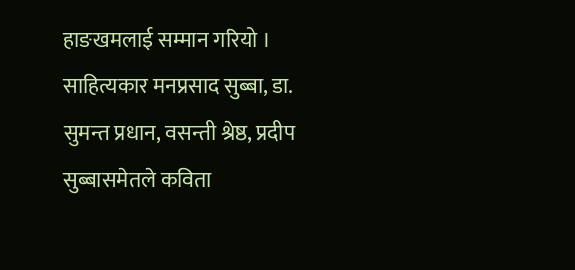हाङखमलाई सम्मान गरियो । साहित्यकार मनप्रसाद सुब्बा, डा. सुमन्त प्रधान, वसन्ती श्रेष्ठ, प्रदीप सुब्बासमेतले कविता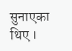सुनाएका थिए ।